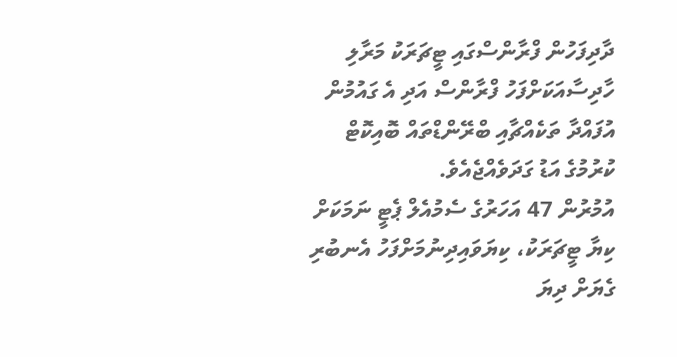ދާދިފަހުން ފްރާންސްގައި ޓީޗަރަކު މަރާލި ހާދިސާއަކަށްފަހު ފްރާންސް އަދި އެ ގައުމުން އުފައްދާ ތަކެއްޗާއި ބްރޭންޑްތައް ބޮއިކޮޓް ކުރުމުގެ އަޑު ގަދަވެއްޖެއެވެ.
އުމުރުން 47 އަހަރުގެ ސެމުއެލް ޕެޓީ ނަމަކަށް ކިޔާ ޓީޗަރަކު، ކިޔަވައިދިނުމަށްފަހު އެނބުރި ގެޔަށް ދިޔަ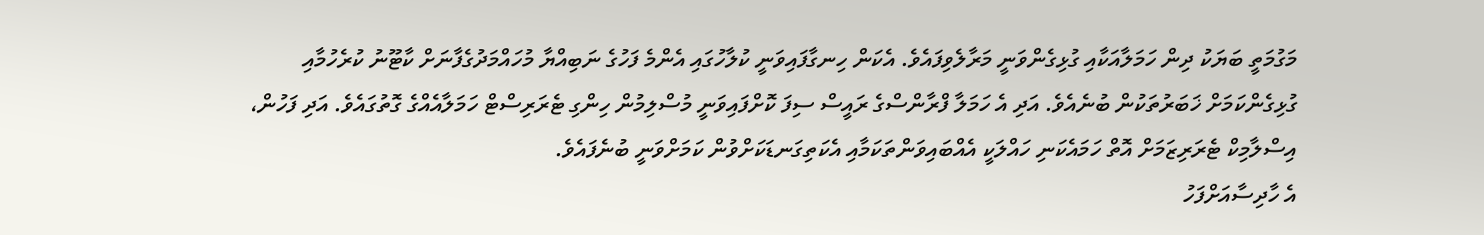މަގުމަތީ ބަޔަކު ދިން ހަމަލާއަކާއި ގުޅިގެންވަނީ މަރާލެވިފައެވެ. އެކަން ހިނގާފައިވަނީ ކުލާހުގައި އެންމެ ފަހުގެ ނަބިއްޔާ މުހައްމަދުގެފާނަށް ކާޓޫނު ކުރެހުމާއި ގުޅިގެންކަމަށް ޚަބަރުތަކުން ބުނެއެވެ. އަދި އެ ހަމަލާ ފްރާންސްގެ ރައީސް ސިފަ ކޮށްފައިވަނީ މުސްލިމުން ހިންގި ޓެރަރިސްޓް ހަމަލާއެއްގެ ގޮތުގައެވެ. އަދި ފަހުން، އިސްލާމިކް ޓެރަރިޒަމަށް އޮތް ހަމައެކަނި ހައްލަކީ އެއްބައިވަންތަކަމާއި އެކަތިގަނޑަކަށްވުން ކަމަށްވަނީ ބުނެފައެވެ.
އެ ހާދިސާއަށްފަހު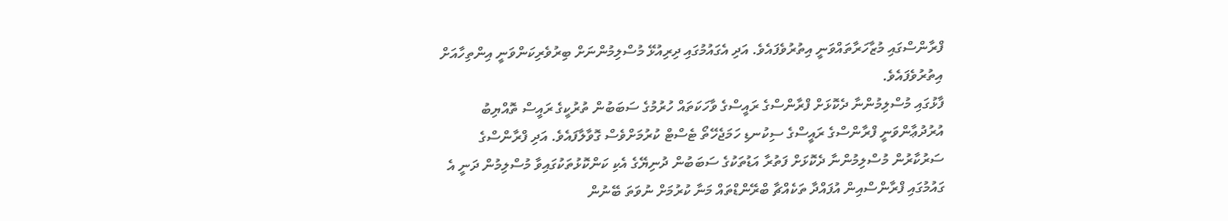ފްރާންސްގައި މުޒާހަރާތައްވަނީ އިތުރުވެފައެވެ. އަދި އެގައުމުގައި ދިރިއުޅޭ މުސްލިމުންނަށް ބިރުވެރިކަންވަނީ އިންތިހާއަށް އިތުރުވެފައެވެ.
ފާޅުގައި މުސްލިމުންނާ ދެކޮޅަށް ފްރާންސްގެ ރައީސްގެ ވާހަކަތައް ހުރުމުގެ ސަބަބުން ތުރުކީގެ ރައީސް ތޮއްޔިބު އުރުދުޢާންވަނީ ފްރާންސްގެ ރައީސްގެ ސިކުނޑި ހަމަޖެހޭތޯ ޓެސްޓް ކުރުމަށްވެސް ގޮވާލާފައެވެ. އަދި ފްރާންސްގެ ސަރުކާރުން މުސްލިމުންނާ ދެކޮޅަށް ފަތުރާ އަޑުތަކުގެ ސަބަބުން ދުނިޔޭގެ އެކި ކަންކޮޅުތަކުގައިވާ މުސްލިމުން ދަނީ އެ ގައުމުގައި ފްރާންސްއިން އުފައްދާ ތަކެއްޗާ ބްރޭންޑްތައް މަނާ ކުރުމަށް ނުވަތަ ބޭނުން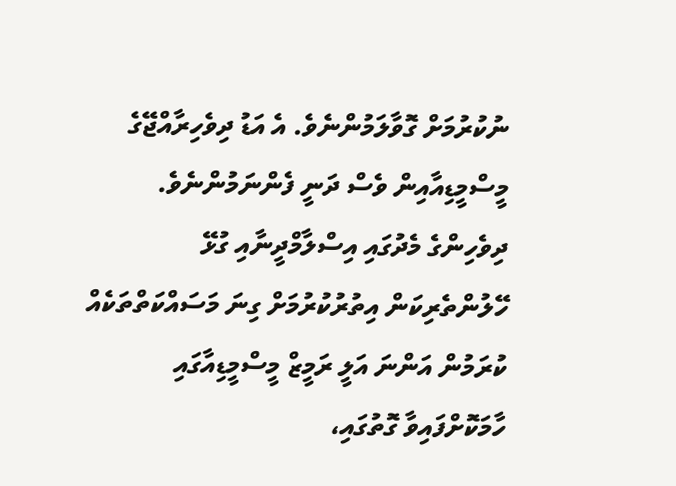ނުކުރުމަށް ގޮވާލަމުންނެވެ. އެ އަޑު ދިވެހިރާއްޖޭގެ މީސްމީޑިއާއިން ވެސް ދަނީ ފެންނަމުންނެވެ.
ދިވެހިންގެ މެދުގައި އިސްލާމްދީނާއި ގުޅޭ ހޭލުންތެރިކަން އިތުރުކުރުމަށް ގިނަ މަސައްކަތްތަކެއް ކުރަމުން އަންނަ އަލީ ރަމީޒް މީސްމީޑިއާގައި ހާމަކޮށްފައިވާ ގޮތުގައި،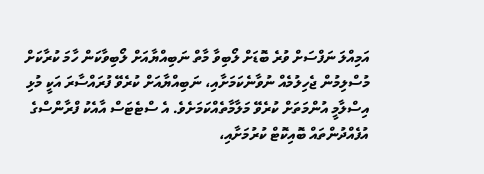އަމިއްލަ ނަފްސަށް ވުރެ ބޮޑަށް ލޯބިވާ މާތް ނަބިއްޔާއަށް ލޯބިވާކަން ހާމަ ކުރާކަށް މުސްލިމުން ޖެހިލުމެއް ނުވާނެކަމަށާއި، ނަބިއްޔާއަށް ކުރެވޭ ފުރައްސާރަ އަކީ މުޅި އިސްލާމީ އުންމަތަށް ކުރެވޭ މަލާމާތެއްކަމަށެވެ. އެ ސްޓެޓަސް އާއެކު ފްރާންސްގެ އުފެއްދުންތައް ބޮއިކޮޓް ކުރުމަށާއި،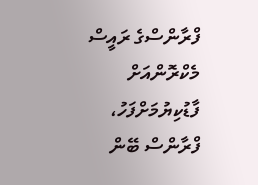ފްރާންސްގެ ރައީސް މެކްރޮންއަށް ފާޑުކިޔުމަށްފަހު، ފްރާންސް ބޭން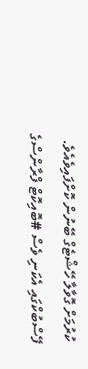ކުރުމަށް ގޮވާލާ ހޭޝްޓެގް ބޭނުން ކޮށްފައިވެއެވެ.
ފޭސްބުކްގައި އެކަނި ވެސް #ބޮއިކޮޓް ފްރާންސްގެ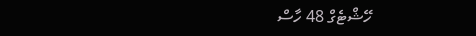ހޭޝްޓެގް 48 ހާސް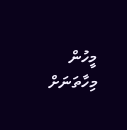މީހުން މިހާތަނަށް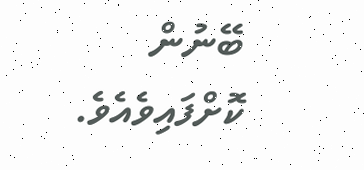ބޭނުން ކޮށްފައިވެއެވެ.